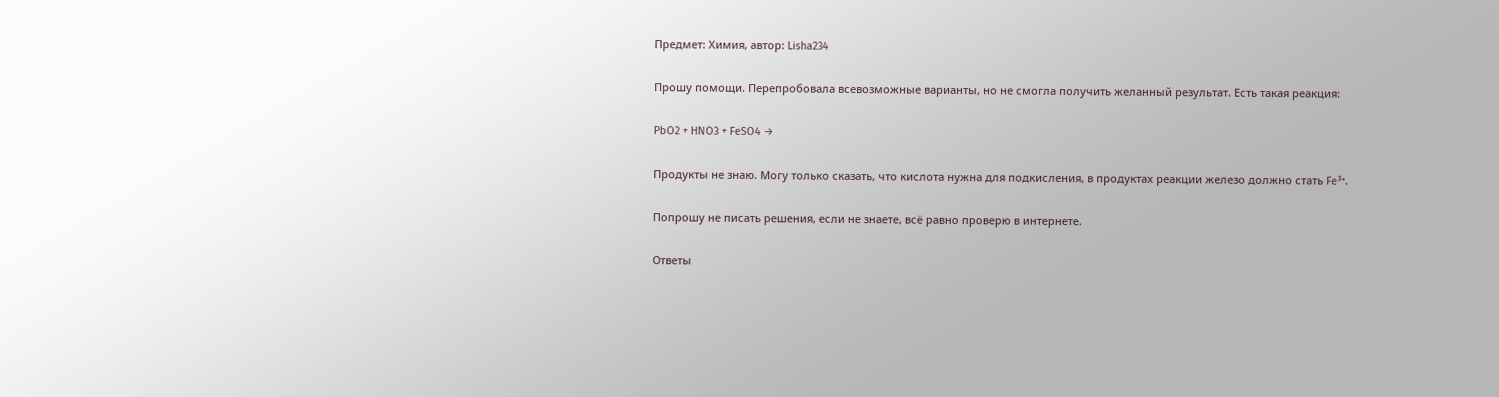Предмет: Химия, автор: Lisha234

Прошу помощи. Перепробовала всевозможные варианты, но не смогла получить желанный результат. Есть такая реакция:

PbO2 + HNO3 + FeSO4 →

Продукты не знаю. Могу только сказать, что кислота нужна для подкисления, в продуктах реакции железо должно стать Fe³⁺.

Попрошу не писать решения, если не знаете, всё равно проверю в интернете.

Ответы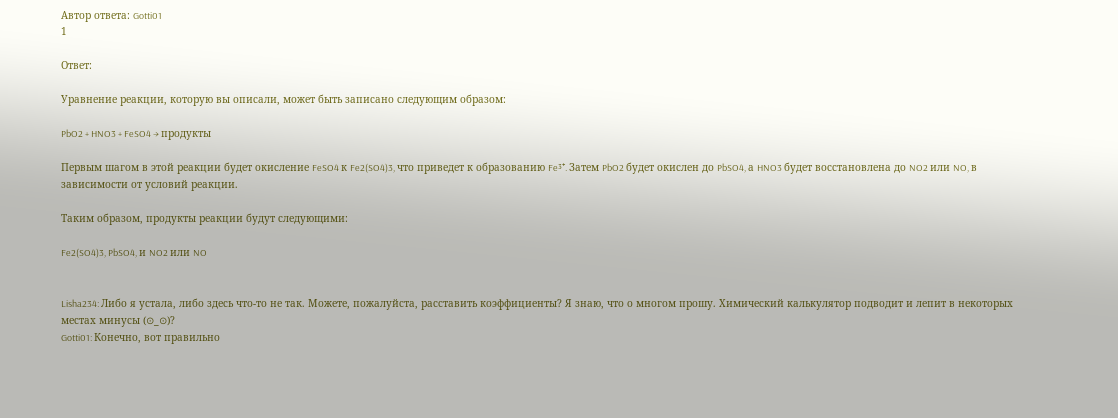Автор ответа: Gotti01
1

Ответ:

Уравнение реакции, которую вы описали, может быть записано следующим образом:

PbO2 + HNO3 + FeSO4 → продукты

Первым шагом в этой реакции будет окисление FeSO4 к Fe2(SO4)3, что приведет к образованию Fe³⁺. Затем PbO2 будет окислен до PbSO4, а HNO3 будет восстановлена до NO2 или NO, в зависимости от условий реакции.

Таким образом, продукты реакции будут следующими:

Fe2(SO4)3, PbSO4, и NO2 или NO


Lisha234: Либо я устала, либо здесь что-то не так. Можете, пожалуйста, расставить коэффициенты? Я знаю, что о многом прошу. Химический калькулятор подводит и лепит в некоторых местах минусы (⊙_⊙)?
Gotti01: Конечно, вот правильно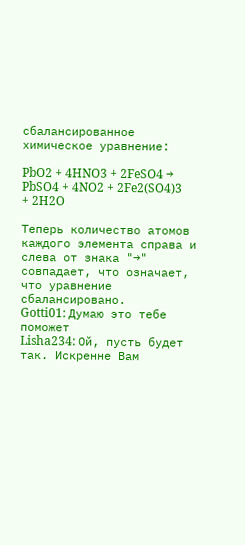сбалансированное химическое уравнение:

PbO2 + 4HNO3 + 2FeSO4 → PbSO4 + 4NO2 + 2Fe2(SO4)3 + 2H2O

Теперь количество атомов каждого элемента справа и слева от знака "→" совпадает, что означает, что уравнение сбалансировано.
Gotti01: Думаю это тебе поможет
Lisha234: Ой, пусть будет так. Искренне Вам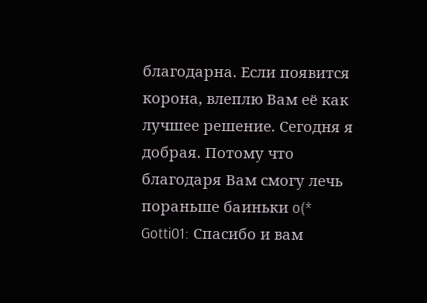благодарна. Если появится корона, влеплю Вам её как лучшее решение. Сегодня я добрая. Потому что благодаря Вам смогу лечь пораньше баиньки o(*
Gotti01: Спасибо и вам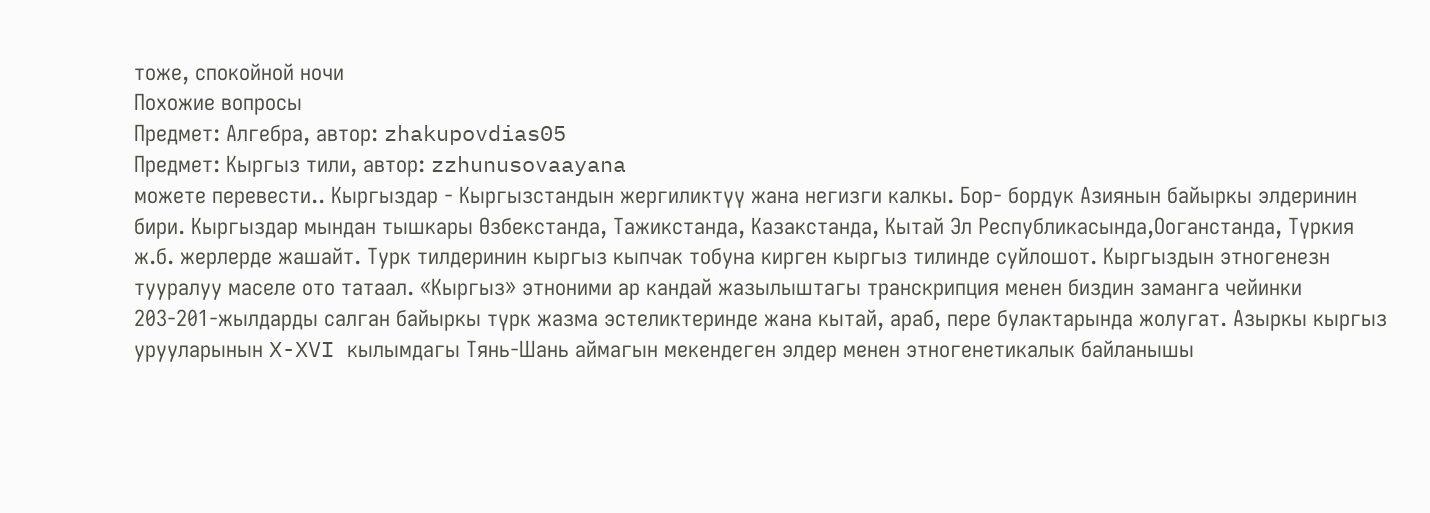тоже, спокойной ночи
Похожие вопросы
Предмет: Алгебра, автор: zhakupovdias05
Предмет: Кыргыз тили, автор: zzhunusovaayana
можете перевести.. Кыргыздар - Кыргызстандын жергиликтүү жана негизги калкы. Бор- бордук Азиянын байыркы элдеринин бири. Кыргыздар мындан тышкары Өзбекстанда, Тажикстанда, Казакстанда, Кытай Эл Республикасында,Ооганстанда, Түркия ж.б. жерлерде жашайт. Турк тилдеринин кыргыз кыпчак тобуна кирген кыргыз тилинде суйлошот. Кыргыздын этногенезн тууралуу маселе ото татаал. «Кыргыз» этноними ар кандай жазылыштагы транскрипция менен биздин заманга чейинки 203-201-жылдарды салган байыркы түрк жазма эстеликтеринде жана кытай, араб, пере булактарында жолугат. Азыркы кыргыз урууларынын X-XVI кылымдагы Тянь-Шань аймагын мекендеген элдер менен этногенетикалык байланышы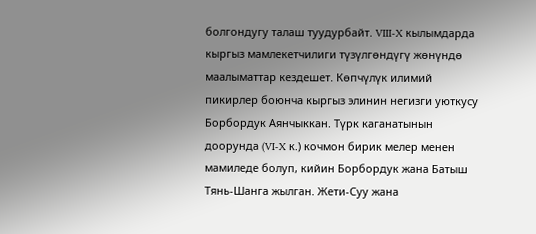болгондугу талаш туудурбайт. VIII-X кылымдарда кыргыз мамлекетчилиги түзүлгөндүгү жөнүндө маалыматтар кездешет. Көпчүлүк илимий пикирлер боюнча кыргыз элинин негизги уюткусу Борбордук Аянчыккан. Түрк каганатынын доорунда (VI-X к.) кочмон бирик мелер менен мамиледе болуп, кийин Борбордук жана Батыш Тянь-Шанга жылган. Жети-Суу жана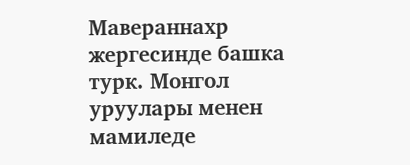Мавераннахр жергесинде башка турк. Монгол уруулары менен мамиледе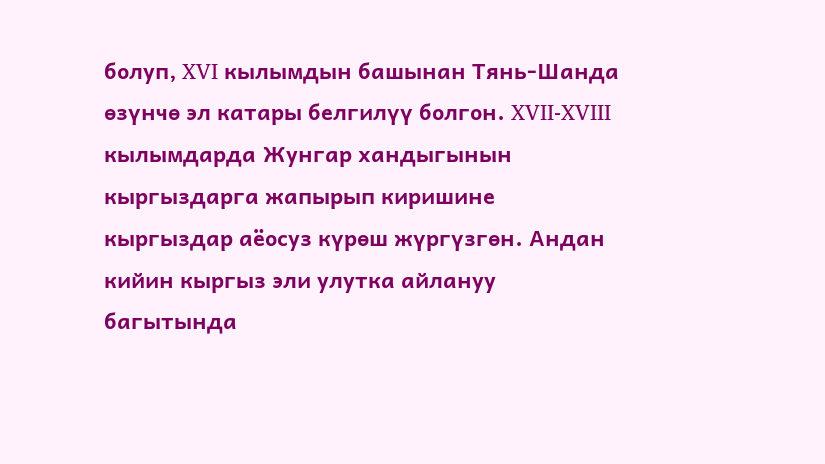болуп, XVI кылымдын башынан Тянь-Шанда өзүнчө эл катары белгилүү болгон. XVII-XVIII кылымдарда Жунгар хандыгынын кыргыздарга жапырып киришине кыргыздар аёосуз күрөш жүргүзгөн. Андан кийин кыргыз эли улутка айлануу багытында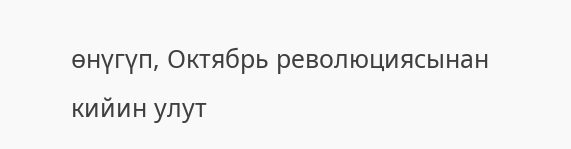өнүгүп, Октябрь революциясынан кийин улут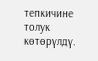тепкичине толук көтөрүлдү.